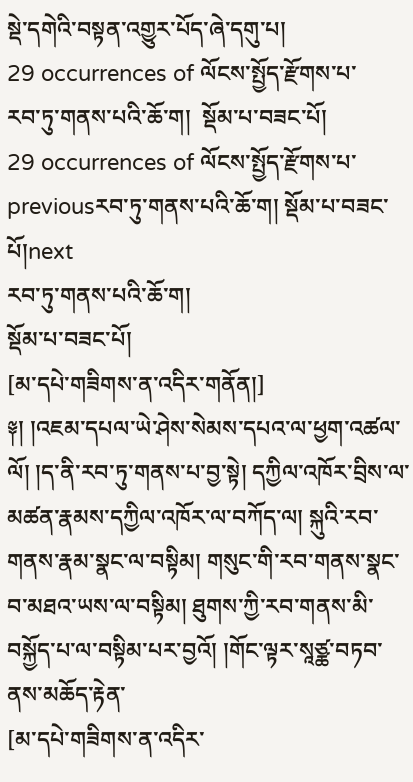སྡེ་དགེའི་བསྟན་འགྱུར་པོད་ཞེ་དགུ་པ།
29 occurrences of ལོངས་སྤྱོད་རྫོགས་པ་
རབ་ཏུ་གནས་པའི་ཆོ་ག།  སྡོམ་པ་བཟང་པོ།
29 occurrences of ལོངས་སྤྱོད་རྫོགས་པ་
previousརབ་ཏུ་གནས་པའི་ཆོ་ག། སྡོམ་པ་བཟང་པོ།next
རབ་ཏུ་གནས་པའི་ཆོ་ག།
སྡོམ་པ་བཟང་པོ།
[མ་དཔེ་གཟིགས་ན་འདིར་གནོན།]
༈། །འཇམ་དཔལ་ཡེ་ཤེས་སེམས་དཔའ་ལ་ཕྱག་འཚལ་ལོ། །ད་ནི་རབ་ཏུ་གནས་པ་བྱ་སྟེ། དཀྱིལ་འཁོར་བྲིས་ལ་མཚན་རྣམས་དཀྱིལ་འཁོར་ལ་བཀོད་ལ། སྐུའི་རབ་གནས་རྣམ་སྣང་ལ་བསྟིམ། གསུང་གི་རབ་གནས་སྣང་བ་མཐའ་ཡས་ལ་བསྟིམ། ཐུགས་ཀྱི་རབ་གནས་མི་བསྐྱོད་པ་ལ་བསྟིམ་པར་བྱའོ། །གོང་ལྟར་སཱཙྪ་བཏབ་ནས་མཆོད་རྟེན་
[མ་དཔེ་གཟིགས་ན་འདིར་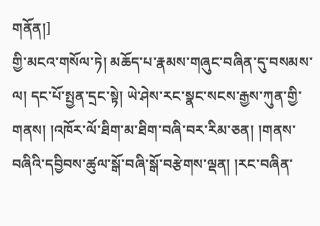གནོན།]
གྱི་མངའ་གསོལ་ཏེ། མཆོད་པ་རྣམས་གཞུང་བཞིན་དུ་བསམས་ལ། དང་པོ་སྤྱན་དྲང་སྟེ། ཡེ་ཤེས་རང་སྣང་སངས་རྒྱས་ཀུན་གྱི་གནས། །འཁོར་ལོ་ཐིག་མ་ཐིག་བཞི་བར་རིམ་ཅན། །གནས་བཞིའི་དབྱིབས་ཚུལ་སྒོ་བཞི་སྒོ་བརྩེགས་ལྡན། །རང་བཞིན་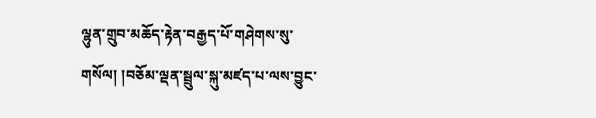ལྷུན་གྲུབ་མཆོད་རྟེན་བརྒྱད་པོ་གཤེགས་སུ་གསོལ། །བཅོམ་ལྡན་སྦྲུལ་སྐུ་མཛད་པ་ལས་བྱུང་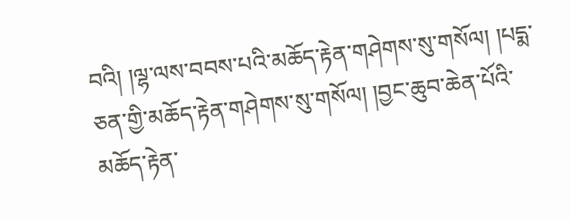བའི། །ལྷ་ལས་བབས་པའི་མཆོད་རྟེན་གཤེགས་སུ་གསོལ། །པདྨ་ཅན་གྱི་མཆོད་རྟེན་གཤེགས་སུ་གསོལ། །བྱང་ཆུབ་ཆེན་པོའི་མཆོད་རྟེན་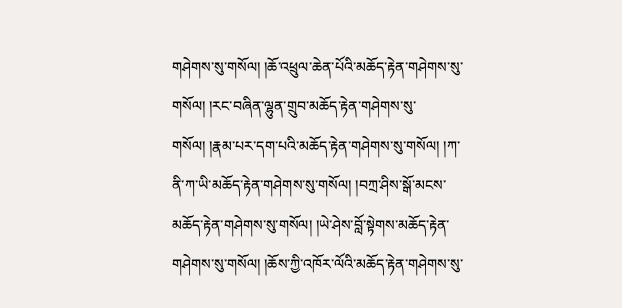གཤེགས་སུ་གསོལ། །ཆོ་འཕྲུལ་ཆེན་པོའི་མཆོད་རྟེན་གཤེགས་སུ་གསོལ། །རང་བཞིན་ལྷུན་གྲུབ་མཆོད་རྟེན་གཤེགས་སུ་གསོལ། །རྣམ་པར་དག་པའི་མཆོད་རྟེན་གཤེགས་སུ་གསོལ། །ཀ་ནི་ཀ་ཡི་མཆོད་རྟེན་གཤེགས་སུ་གསོལ། །བཀྲ་ཤིས་སྒོ་མངས་མཆོད་རྟེན་གཤེགས་སུ་གསོལ། །ཡེ་ཤེས་བློ་སྟེགས་མཆོད་རྟེན་གཤེགས་སུ་གསོལ། །ཆོས་ཀྱི་འཁོར་ལོའི་མཆོད་རྟེན་གཤེགས་སུ་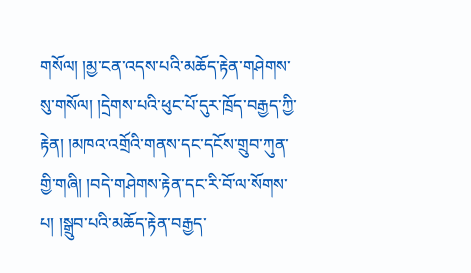གསོལ། །མྱ་ངན་འདས་པའི་མཆོད་རྟེན་གཤེགས་སུ་གསོལ། །དྲེགས་པའི་ཕུང་པོ་དུར་ཁྲོད་བརྒྱད་ཀྱི་རྟེན། །མཁའ་འགྲོའི་གནས་དང་དངོས་གྲུབ་ཀུན་གྱི་གཞི། །བདེ་གཤེགས་རྟེན་དང་རི་བོ་ལ་སོགས་པ། །སྒྲུབ་པའི་མཆོད་རྟེན་བརྒྱད་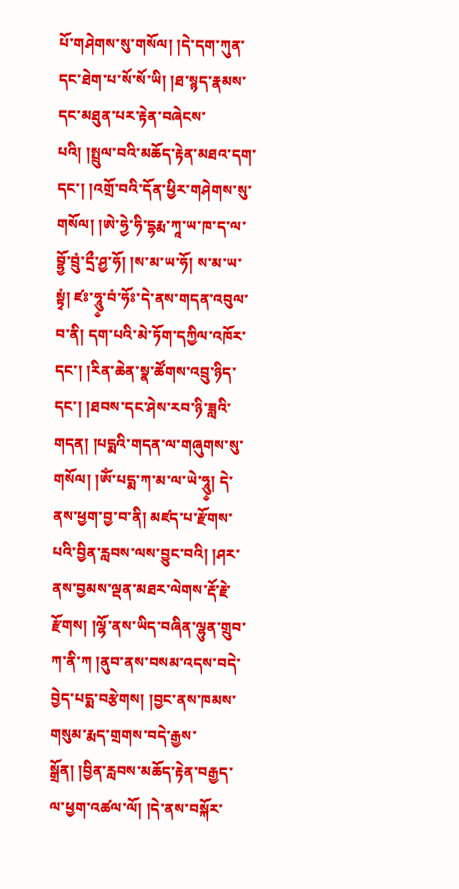པོ་གཤེགས་སུ་གསོལ། །དེ་དག་ཀུན་དང་ཐེག་པ་སོ་སོ་ཡི། །ཐ་སྙད་རྣམས་དང་མཐུན་པར་རྟེན་བཞེངས་པའི། །སྤྲུལ་བའི་མཆོད་རྟེན་མཐའ་དག་དང་། །འགྲོ་བའི་དོན་ཕྱིར་གཤེགས་སུ་གསོལ། །ཨེ་ཧྱེ་ཧི་དྷརྨ་ཀཱ་ཡ་ཁ་ད་ལ་བྷྱོ་བྲུཾ་དྲྀ་ཤྱ་ཧོ། །ས་མ་ཡ་ཧོ། ས་མ་ཡ་སྟྭཾ། ཛཿ་ཧཱུ༵་བཾ་ཧོཿ་དེ་ནས་གདན་འབུལ་བ་ནི། དག་པའི་མེ་ཏོག་དཀྱིལ་འཁོར་དང་། །རིན་ཆེན་སྣ་ཚོགས་འབྲུ་ཉིད་དང་། །ཐབས་དང་ཤེས་རབ་ཉི་ཟླའི་གདན། །པདྨའི་གདན་ལ་གཞུགས་སུ་གསོལ། །ཨོཾ་པདྨ་ཀ་མ་ལ་ཡེ་ཧཱུ༵། དེ་ནས་ཕྱག་བྱ་བ་ནི། མཛད་པ་རྫོགས་པའི་བྱིན་རླབས་ལས་བྱུང་བའི། །ཤར་ནས་བྱམས་ལྡན་མཐར་ལེགས་རྡོ་རྗེ་རྫོགས། །ལྷོ་ནས་ཡིད་བཞིན་ལྷུན་གྲུབ་ཀ་ནི་ཀ །ནུབ་ནས་བསམ་འདས་བདེ་བྱེད་པདྨ་བརྩེགས། །བྱང་ནས་ཁམས་གསུམ་རྨད་གྲགས་བདེ་རྒྱས་སྒྲོན། །བྱིན་རླབས་མཆོད་རྟེན་བརྒྱད་ལ་ཕྱག་འཚལ་ལོ། །དེ་ནས་བསྐོར་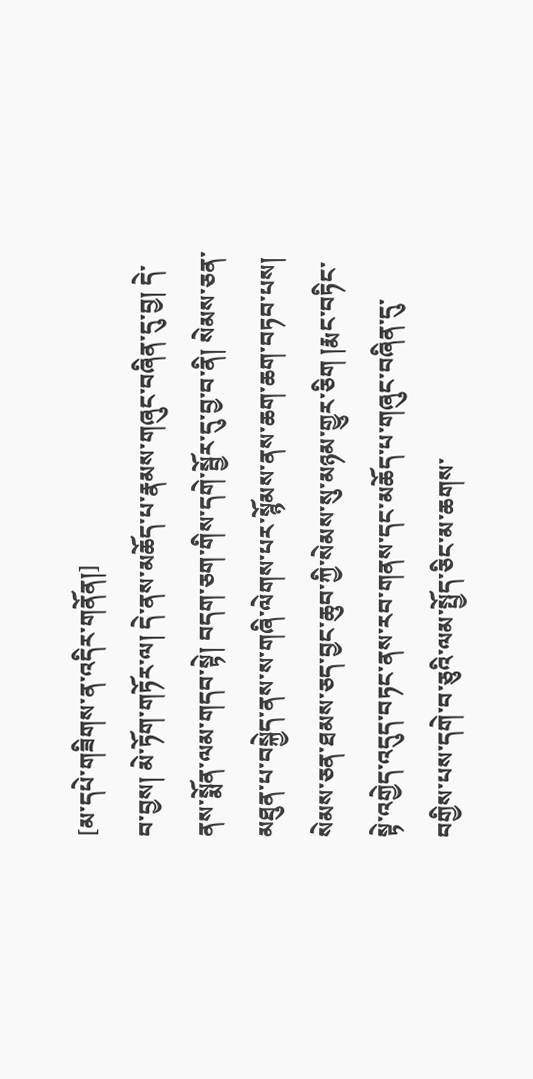[མ་དཔེ་གཟིགས་ན་འདིར་གནོན།]
བ་བྱས། མེ་ཏོག་གཏོར་ལ། དེ་ནས་མཆོད་པ་རྣམས་གཞུང་བཞིན་དུ་བྱ། དེ་ནས་སྨོན་ལམ་གདབ་སྟེ། བདག་ཅག་གིས་དགེ་སྦྱོར་དུ་བྱ་བ་ནི། སེམས་ཅན་མཐུན་པ་བསྐྱེད་ནས་ས་གཞི་ལེགས་པར་སྙོམས་ནས་ཆག་ཆག་བཏབ་པས། སེམས་ཅན་ཐམས་ཅད་བྱང་ཆུབ་ཀྱི་སེམས་སུ་མཉམ་གྱུར་ཅིག །རྨང་བཏིང་སྟེ་འགྱེད་འདུད་བཏང་ནས་རབ་གནས་དང་མཆོད་པ་གཞུང་བཞིན་དུ་བགྱིས་པས་དགེ་བ་ཅུའི་ལམ་སྤྱོད་ཅིང་མ་ཆགས་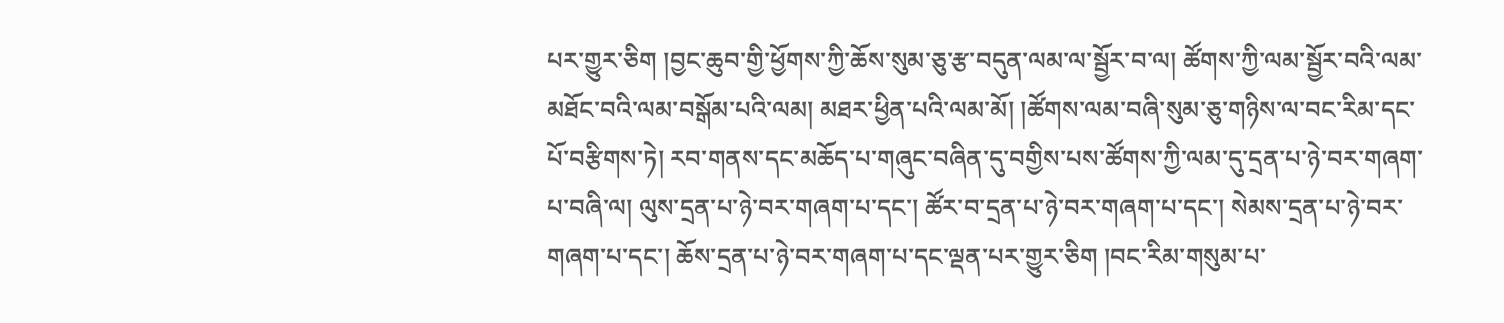པར་གྱུར་ཅིག །བྱང་ཆུབ་གྱི་ཕྱོགས་ཀྱི་ཆོས་སུམ་ཅུ་རྩ་བདུན་ལམ་ལ་སྦྱོར་བ་ལ། ཚོགས་ཀྱི་ལམ་སྦྱོར་བའི་ལམ་མཐོང་བའི་ལམ་བསྒོམ་པའི་ལམ། མཐར་ཕྱིན་པའི་ལམ་མོ། །ཚོགས་ལམ་བཞི་སུམ་ཅུ་གཉིས་ལ་བང་རིམ་དང་པོ་བརྩིགས་ཏེ། རབ་གནས་དང་མཆོད་པ་གཞུང་བཞིན་དུ་བགྱིས་པས་ཚོགས་ཀྱི་ལམ་དུ་དྲན་པ་ཉེ་བར་གཞག་པ་བཞི་ལ། ལུས་དྲན་པ་ཉེ་བར་གཞག་པ་དང་། ཚོར་བ་དྲན་པ་ཉེ་བར་གཞག་པ་དང་། སེམས་དྲན་པ་ཉེ་བར་གཞག་པ་དང་། ཆོས་དྲན་པ་ཉེ་བར་གཞག་པ་དང་ལྡན་པར་གྱུར་ཅིག །བང་རིམ་གསུམ་པ་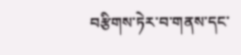བརྩིགས་ཏེར་བ་གནས་དང་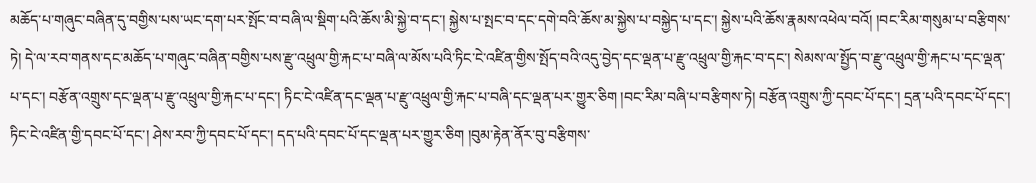མཆོད་པ་གཞུང་བཞིན་དུ་བགྱིས་པས་ཡང་དག་པར་སྤོང་བ་བཞི་ལ་སྡིག་པའི་ཆོས་མི་སྐྱེ་བ་དང་། སྐྱེས་པ་སྤང་བ་དང་དགེ་བའི་ཆོས་མ་སྐྱེས་པ་བསྐྱེད་པ་དང་། སྐྱེས་པའི་ཆོས་རྣམས་འཕེལ་བའོ། །བང་རིམ་གསུམ་པ་བརྩིགས་ཏེ། དེ་ལ་རབ་གནས་དང་མཆོད་པ་གཞུང་བཞིན་བགྱིས་པས་རྫུ་འཕྲུལ་གྱི་རྐང་པ་བཞི་ལ་མོས་པའི་ཏིང་ངེ་འཛིན་གྱིས་སྤོད་བའི་འདུ་བྱེད་དང་ལྡན་པ་རྫུ་འཕྲུལ་གྱི་རྐང་བ་དང་། སེམས་ལ་སྤྱོད་བ་རྫུ་འཕྲུལ་གྱི་རྐང་པ་དང་ལྡན་པ་དང་། བརྩོན་འགྲུས་དང་ལྡན་པ་རྫུ་འཕྲུལ་གྱི་རྐང་པ་དང་། ཏིང་ངེ་འཛིན་དང་ལྡན་པ་རྫུ་འཕྲུལ་གྱི་རྐང་པ་བཞི་དང་ལྡན་པར་གྱུར་ཅིག །བང་རིམ་བཞི་པ་བརྩིགས་ཏེ། བརྩོན་འགྲུས་ཀྱི་དབང་པོ་དང་། དྲན་པའི་དབང་པོ་དང་། ཏིང་ངེ་འཛིན་གྱི་དབང་པོ་དང་། ཤེས་རབ་ཀྱི་དབང་པོ་དང་། དད་པའི་དབང་པོ་དང་ལྡན་པར་གྱུར་ཅིག །བུམ་རྟེན་ནོར་བུ་བརྩིགས་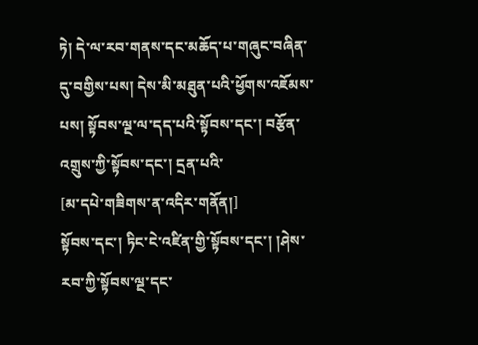ཏེ། དེ་ལ་རབ་གནས་དང་མཆོད་པ་གཞུང་བཞིན་དུ་བགྱིས་པས། དེས་མི་མཐུན་པའི་ཕྱོགས་འཇོམས་པས། སྟོབས་ལྔ་ལ་དད་པའི་སྟོབས་དང་། བརྩོན་འགྲུས་ཀྱི་སྟོབས་དང་། དྲན་པའི་
[མ་དཔེ་གཟིགས་ན་འདིར་གནོན།]
སྟོབས་དང་། ཏིང་ངེ་འཛིན་གྱི་སྟོབས་དང་། །ཤེས་རབ་ཀྱི་སྟོབས་ལྔ་དང་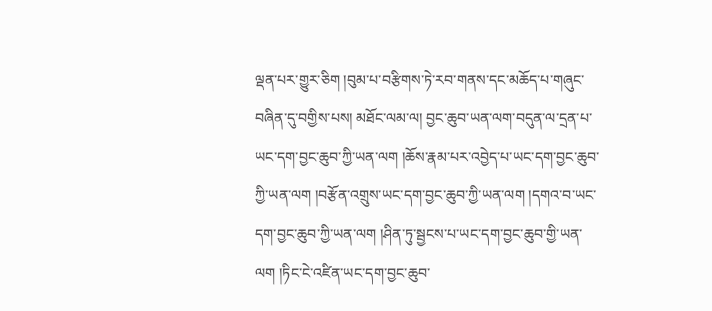ལྡན་པར་གྱུར་ཅིག །བུམ་པ་བརྩིགས་ཏེ་རབ་གནས་དང་མཆོད་པ་གཞུང་བཞིན་དུ་བགྱིས་པས། མཐོང་ལམ་ལ། བྱང་ཆུབ་ཡན་ལག་བདུན་ལ་དྲན་པ་ཡང་དག་བྱང་ཆུབ་ཀྱི་ཡན་ལག །ཆོས་རྣམ་པར་འབྱེད་པ་ཡང་དག་བྱང་ཆུབ་ཀྱི་ཡན་ལག །བརྩོན་འགྲུས་ཡང་དག་བྱང་ཆུབ་ཀྱི་ཡན་ལག །དགའ་བ་ཡང་དག་བྱང་ཆུབ་ཀྱི་ཡན་ལག །ཤིན་ཏུ་སྦྱངས་པ་ཡང་དག་བྱང་ཆུབ་གྱི་ཡན་ལག །ཏིང་ངེ་འཛིན་ཡང་དག་བྱང་ཆུབ་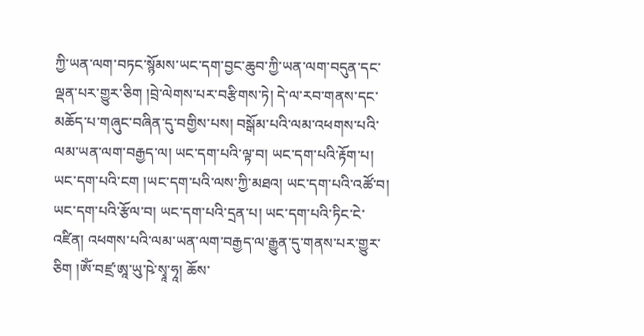ཀྱི་ཡན་ལག་བཏང་སྙོམས་ཡང་དག་བྱང་ཆུབ་ཀྱི་ཡན་ལག་བདུན་དང་ལྡན་པར་གྱུར་ཅིག །བྲེ་ལེགས་པར་བརྩིགས་ཏེ། དེ་ལ་རབ་གནས་དང་མཆོད་པ་གཞུང་བཞིན་དུ་བགྱིས་པས། བསྒོམ་པའི་ལམ་འཕགས་པའི་ལམ་ཡན་ལག་བརྒྱད་ལ། ཡང་དག་པའི་ལྟ་བ། ཡང་དག་པའི་རྟོག་པ། ཡང་དག་པའི་ངག །ཡང་དག་པའི་ལས་ཀྱི་མཐའ། ཡང་དག་པའི་འཚོ་བ། ཡང་དག་པའི་རྩོལ་བ། ཡང་དག་པའི་དྲན་པ། ཡང་དག་པའི་ཏིང་ངེ་འཛིན། འཕགས་པའི་ལམ་ཡན་ལག་བརྒྱད་ལ་རྒྱུན་དུ་གནས་པར་གྱུར་ཅིག །ཨོཾ་བཛྲ་ཨཱ་ཡུ་ཥེ་སྭཱ་ཧཱ། ཆོས་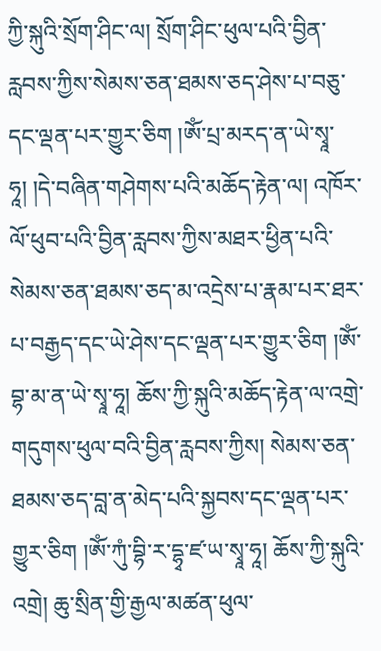ཀྱི་སྐུའི་སྲོག་ཤིང་ལ། སྲོག་ཤིང་ཕུལ་པའི་བྱིན་རླབས་ཀྱིས་སེམས་ཅན་ཐམས་ཅད་ཤེས་པ་བཅུ་དང་ལྡན་པར་གྱུར་ཅིག །ཨོཾ་པྲ་མརད་ན་ཡེ་སྭཱ་ཧཱ། །དེ་བཞིན་གཤེགས་པའི་མཆོད་རྟེན་ལ། འཁོར་ལོ་ཕུབ་པའི་བྱིན་རླབས་ཀྱིས་མཐར་ཕྱིན་པའི་སེམས་ཅན་ཐམས་ཅད་མ་འདྲེས་པ་རྣམ་པར་ཐར་པ་བརྒྱད་དང་ཡེ་ཤེས་དང་ལྡན་པར་གྱུར་ཅིག །ཨོཾ་བྷ་མ་ན་ཡེ་སྭཱ་ཧཱ། ཆོས་ཀྱི་སྐུའི་མཆོད་རྟེན་ལ་འགྲེ་གདུགས་ཕུལ་བའི་བྱིན་རླབས་ཀྱིས། སེམས་ཅན་ཐམས་ཅད་བླ་ན་མེད་པའི་སྐྱབས་དང་ལྡན་པར་གྱུར་ཅིག །ཨོཾ་ཀུཾ་བྷི་ར་དྷྭ་ཛ་ཡ་སྭཱ་ཧཱ། ཆོས་ཀྱི་སྐུའི་འགྲེ། ཆུ་སྲིན་གྱི་རྒྱལ་མཚན་ཕུལ་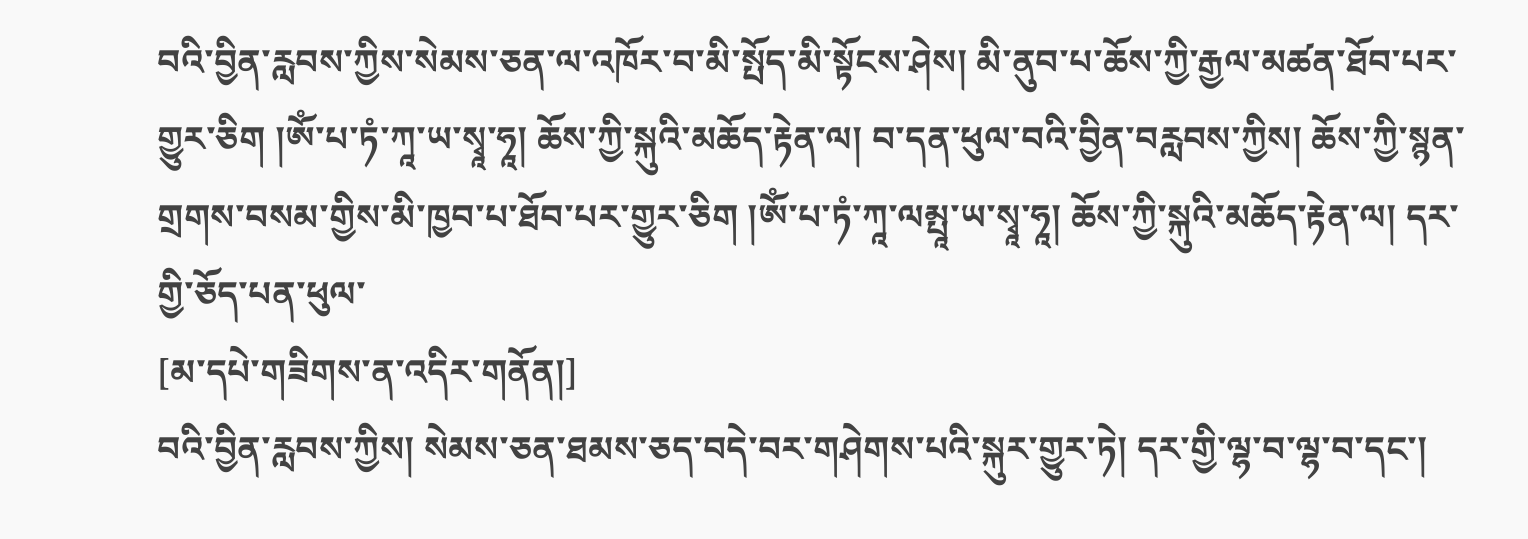བའི་བྱིན་རླབས་ཀྱིས་སེམས་ཅན་ལ་འཁོར་བ་མི་སྤོད་མི་སྟོངས་ཤེས། མི་ནུབ་པ་ཆོས་ཀྱི་རྒྱལ་མཚན་ཐོབ་པར་གྱུར་ཅིག །ཨོཾ་པ་ཏཾ་ཀཱ་ཡ་སྭཱ་ཧཱ། ཆོས་ཀྱི་སྐུའི་མཆོད་རྟེན་ལ། བ་དན་ཕུལ་བའི་བྱིན་བརླབས་ཀྱིས། ཆོས་ཀྱི་སྙན་གྲགས་བསམ་གྱིས་མི་ཁྱབ་པ་ཐོབ་པར་གྱུར་ཅིག །ཨོཾ་པ་ཏཾ་ཀཱ་ལམྤཱ་ཡ་སྭཱ་ཧཱ། ཆོས་ཀྱི་སྐུའི་མཆོད་རྟེན་ལ། དར་གྱི་ཅོད་པན་ཕུལ་
[མ་དཔེ་གཟིགས་ན་འདིར་གནོན།]
བའི་བྱིན་རླབས་ཀྱིས། སེམས་ཅན་ཐམས་ཅད་བདེ་བར་གཤེགས་པའི་སྐུར་གྱུར་ཏེ། དར་གྱི་ལྷ་བ་ལྷ་བ་དང་།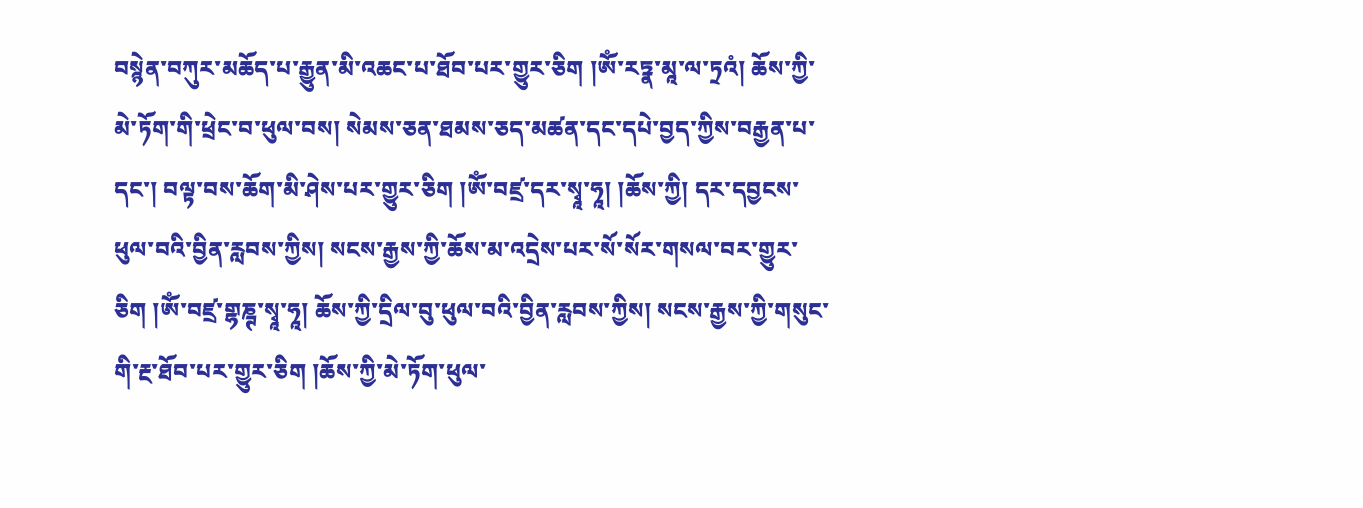བསྙེན་བཀུར་མཆོད་པ་རྒྱུན་མི་འཆང་པ་ཐོབ་པར་གྱུར་ཅིག །ཨོཾ་རཏྣ་མཱ་ལ་ཏྲའཾ། ཆོས་ཀྱི་མེ་ཏོག་གི་ཕྲེང་བ་ཕུལ་བས། སེམས་ཅན་ཐམས་ཅད་མཚན་དང་དཔེ་བྱད་ཀྱིས་བརྒྱན་པ་དང་། བལྟ་བས་ཆོག་མི་ཤེས་པར་གྱུར་ཅིག །ཨོཾ་བཛྲ་དར་སྭཱ་ཧཱ། །ཆོས་ཀྱི། དར་དབྱངས་ཕུལ་བའི་བྱིན་རླབས་ཀྱིས། སངས་རྒྱས་ཀྱི་ཆོས་མ་འདྲེས་པར་སོ་སོར་གསལ་བར་གྱུར་ཅིག །ཨོཾ་བཛྲ་གྷཎྚ་སྭཱ་ཧཱ། ཆོས་ཀྱི་དྲིལ་བུ་ཕུལ་བའི་བྱིན་རླབས་ཀྱིས། སངས་རྒྱས་ཀྱི་གསུང་གི་རྔ་ཐོབ་པར་གྱུར་ཅིག །ཆོས་ཀྱི་མེ་ཏོག་ཕུལ་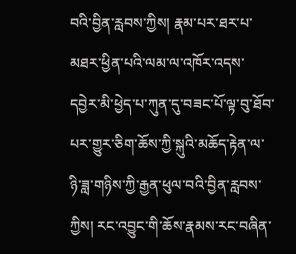བའི་བྱིན་རླབས་ཀྱིས། རྣམ་པར་ཐར་པ་མཐར་ཕྱིན་པའི་ལམ་ལ་འཁོར་འདས་དབྱེར་མི་ཕྱེད་པ་ཀུན་དུ་བཟང་པོ་ལྟ་བུ་ཐོབ་པར་གྱུར་ཅིག་ཆོས་ཀྱི་སྐུའི་མཆོད་རྟེན་ལ་ཉི་ཟླ་གཉིས་ཀྱི་རྒྱན་ཕུལ་བའི་བྱིན་རླབས་ཀྱིས། རང་འབྱུང་གི་ཆོས་རྣམས་རང་བཞིན་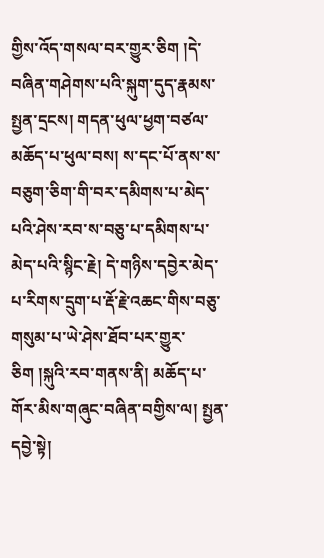གྱིས་འོད་གསལ་བར་གྱུར་ཅིག །དེ་བཞིན་གཤེགས་པའི་སྐུག་དུད་རྣམས་སྤྱན་དྲངས། གདན་ཕུལ་ཕྱག་བཙལ་མཆོད་པ་ཕུལ་བས། ས་དང་པོ་ནས་ས་བཅུག་ཅིག་གི་བར་དམིགས་པ་མེད་པའི་ཤེས་རབ་ས་བཅུ་པ་དམིགས་པ་མེད་པའི་སྙིང་རྗེ། དེ་གཉིས་དབྱེར་མེད་པ་རིགས་དྲུག་པ་རྡོ་རྗེ་འཆང་གིས་བཅུ་གསུམ་པ་ཡེ་ཤེས་ཐོབ་པར་གྱུར་ཅིག །སྐུའི་རབ་གནས་ནི། མཆོད་པ་གོར་མིས་གཞུང་བཞིན་བགྱིས་ལ། སྤྱན་དབྱེ་སྟེ།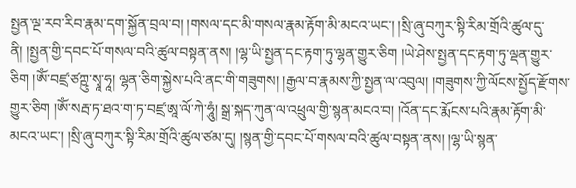སྤྱན་ལྔ་རབ་རིབ་རྣམ་དག་སྐྱོན་བྲལ་བ། །གསལ་དང་མི་གསལ་རྣམ་རྟོག་མི་མངའ་ཡང་། །སྲི་ཞུ་བཀུར་སྟི་རིམ་གྲོའི་ཚུལ་དུ་ནི། །སྤྱན་གྱི་དབང་པོ་གསལ་བའི་ཚུལ་བསྟན་ནས། །ལྷ་ཡི་སྤྱན་དང་རྟག་ཏུ་ལྷན་གྱུར་ཅིག །ཡེ་ཤེས་སྤྱན་དང་རྟག་ཏུ་ལྡན་གྱུར་ཅིག །ཨོཾ་བཛྲ་ཙཀྵུ་སྭཱ་ཧཱ། ལྷན་ཅིག་སྐྱེས་པའི་ནང་གི་གཟུགས། །རྒྱལ་བ་རྣམས་ཀྱི་སྤྱན་ལ་འབུལ། །གཟུགས་ཀྱི་ལོངས་སྤྱོད་རྫོགས་གྱུར་ཅིག །ཨོཾ་སརྦ་ཏ་ཐའ་ག་ཏ་བཛྲ་ཨཱ་ལོ་ཀེ་ཧཱུཾ། སྒྲ་སྐད་ཀུན་ལ་འཕྲུལ་གྱི་སྙན་མངའ་བ། །འོན་དང་རྨོངས་པའི་རྣམ་རྟོག་མི་མངའ་ཡང་། །སྲི་ཞུ་བཀུར་སྟི་རིམ་གྲོའི་ཚུལ་ཙམ་དུ། །སྙན་གྱི་དབང་པོ་གསལ་བའི་ཚུལ་བསྟན་ནས། །ལྷ་ཡི་སྙན་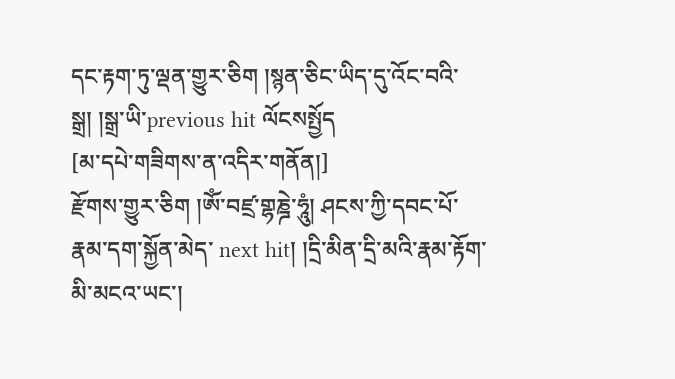དང་རྟག་ཏུ་ལྡན་གྱུར་ཅིག །སྙན་ཅིང་ཡིད་དུ་འོང་བའི་སྒྲ། །སྒྲ་ཡི་previous hit ལོངསསྤྱོད
[མ་དཔེ་གཟིགས་ན་འདིར་གནོན།]
རྫོགས་གྱུར་ཅིག །ཨོཾ་བཛྲ་གྷཎྜེ་ཧཱུཾ། ཤངས་ཀྱི་དབང་པོ་རྣམ་དག་སྐྱོན་མེད་ next hit། །དྲི་མིན་དྲི་མའི་རྣམ་རྟོག་མི་མངའ་ཡང་།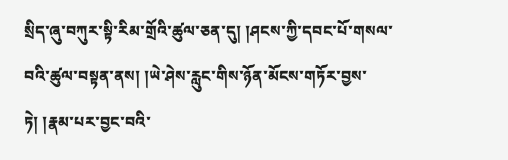སྲིད་ཞུ་བཀུར་སྟི་རིམ་གྲོའི་ཚུལ་ཅན་དུ། །ཤངས་ཀྱི་དབང་པོ་གསལ་བའི་ཚུལ་བསྟན་ནས། །ཡེ་ཤེས་རླུང་གིས་ཉོན་མོངས་གཏོར་བྱས་ཏེ། །རྣམ་པར་བྱང་བའི་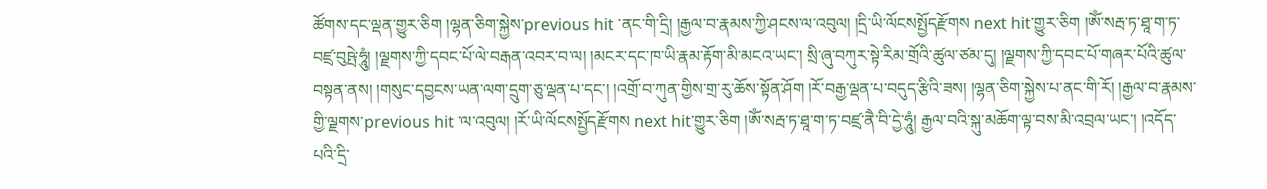ཚོགས་དང་ལྡན་གྱུར་ཅིག །ལྷན་ཅིག་སྐྱེས་previous hit ་ནང་གི་དྲི། །རྒྱལ་བ་རྣམས་ཀྱི་ཤངས་ལ་འབུལ། །དྲི་ཡི་ལོངསསྤྱོདརྫོགས next hit་གྱུར་ཅིག །ཨོཾ་སརྦ་ཏ་ཐཱ་ག་ཏ་བཛྲ་བུཥྤེ་ཧཱུཾ། །ལྗགས་ཀྱི་དབང་པོ་ལེ་བརྒན་འབར་བ་ལ། །མངར་དང་ཁ་ཡི་རྣམ་རྟོག་མི་མངའ་ཡང་། སྲི་ཞུ་བཀུར་སྟེ་རིམ་གྲོའི་ཚུལ་ཙམ་དུ། །ལྗགས་ཀྱི་དབང་པོ་གཞར་པོའི་ཚུལ་བསྟན་ནས། །གསུང་དབྱངས་ཡན་ལག་དྲུག་ཅུ་ལྡན་པ་དང་། །འགྲོ་བ་ཀུན་གྱིས་གྲ་རུ་ཆོས་སྟོན་ཤོག །རོ་བརྒྱ་ལྡན་པ་བདུད་རྩིའི་ཟས། །ལྷན་ཅིག་སྐྱེས་པ་ནང་གི་རོ། །རྒྱལ་བ་རྣམས་གྱི་ལྗགས་previous hit ་ལ་འབུལ། །རོ་ཡི་ལོངསསྤྱོདརྫོགས next hit་གྱུར་ཅིག །ཨོཾ་སརྦ་ཏ་ཐཱ་ག་ཏ་བཛྲ་ནཻ་བི་དྱེ་ཧཱུཾ། རྒྱལ་བའི་སྐུ་མཆོག་ལྟ་བས་མི་འབྲལ་ཡང་། །འདོད་པའི་དྲི་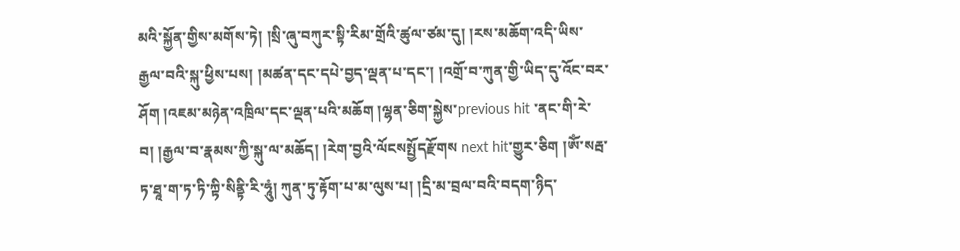མའི་སྐྱོན་གྱིས་མགོས་ཏེ། །སྲི་ཞུ་བཀུར་སྟི་རིམ་གྲོའི་ཚུལ་ཙམ་དུ། །རས་མཆོག་འདི་ཡིས་རྒྱལ་བའི་སྐུ་ཕྱིས་པས། །མཚན་དང་དཔེ་བྱད་ལྡན་པ་དང་། །འགྲོ་བ་ཀུན་གྱི་ཡིད་དུ་འོང་བར་ཤོག །འཇམ་མཉེན་འཁྲིལ་དང་ལྡན་པའི་མཆོག །ལྷན་ཅིག་སྐྱེས་previous hit ་ནང་གི་རེ་བ། །རྒྱལ་བ་རྣམས་ཀྱི་སྐུ་ལ་མཆོད། །རེག་བྱའི་ལོངསསྤྱོདརྫོགས next hit་གྱུར་ཅིག །ཨོཾ་སརྦ་ཏ་ཐཱ་ག་ཏ་ཏི་ཀྟི་སིནྟི་རི་ཧཱུཾ། ཀུན་ཏུ་རྟོག་པ་མ་ལུས་པ། །དྲི་མ་བྲལ་བའི་བདག་ཉིད་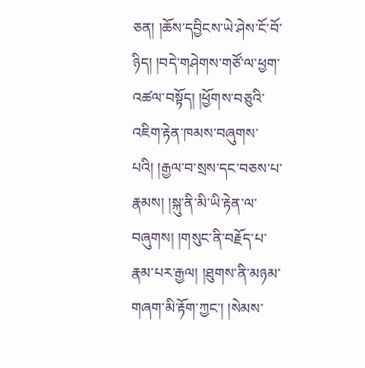ཅན། །ཆོས་དབྱིངས་ཡེ་ཤེས་ངོ་བོ་ཉིད། །བདེ་གཤེགས་གཙོ་ལ་ཕྱག་འཚལ་བསྟོད། །ཕྱོགས་བཅུའི་འཇིག་རྟེན་ཁམས་བཞུགས་པའི། །རྒྱལ་བ་སྲས་དང་བཅས་པ་རྣམས། །སྐུ་ནི་མི་ཡི་རྟེན་ལ་བཞུགས། །གསུང་ནི་བརྗོད་པ་རྣམ་པར་རྒྱལ། །ཐུགས་ནི་མཉམ་གཞག་མི་རྟོག་ཀྱང་། །སེམས་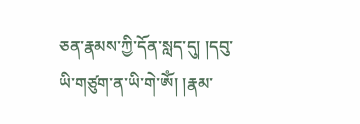ཅན་རྣམས་ཀྱི་དོན་སླད་དུ། །དབུ་ཡི་གཙུག་ན་ཡི་གེ་ཨོཾ། །རྣམ་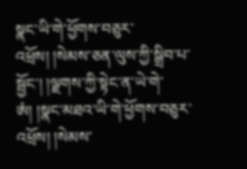སྣང་ཡི་གེ་ཕྱོགས་བཅུར་འཕྲོས། །སེམས་ཅན་ལུས་ཀྱི་སྒྲིབ་པ་སྦྱོང་། །ལྗགས་ཀྱི་སྟེང་ན་ཡེ་གེ་ཨཾ། །སྣང་མཐའ་ཡི་གེ་ཕྱོགས་བཅུར་འཕྲོས། །སེམས་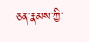ཅན་རྣམས་ཀྱི་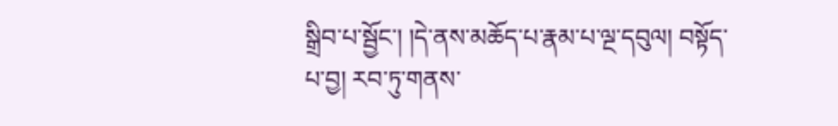སྒྲིབ་པ་སྦྱོང་། །དེ་ནས་མཆོད་པ་རྣམ་པ་ལྔ་དབུལ། བསྟོད་པ་བྱ། རབ་ཏུ་གནས་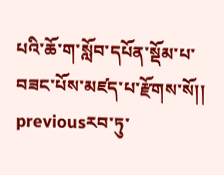པའི་ཆོ་ག་སློབ་དཔོན་སྡོམ་པ་བཟང་པོས་མཛད་པ་རྫོགས་སོ།།
previousརབ་ཏུ་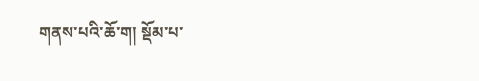གནས་པའི་ཆོ་ག། སྡོམ་པ་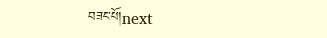བཟང་པོ།next